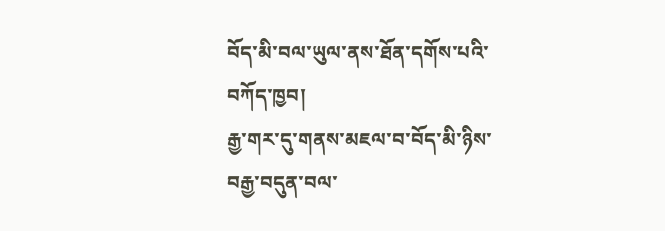བོད་མི་བལ་ཡུལ་ནས་ཐོན་དགོས་པའི་བཀོད་ཁྱབ།
རྒྱ་གར་དུ་གནས་མཇལ་བ་བོད་མི་ཉིས་བརྒྱ་བདུན་བལ་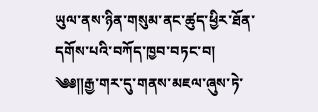ཡུལ་ནས་ཉིན་གསུམ་ནང་ཚུད་ཕྱིར་ཐོན་དགོས་པའི་བཀོད་ཁྱབ་བཏང་བ།
༄༅༎རྒྱ་གར་དུ་གནས་མཇལ་ཞུས་ཏེ་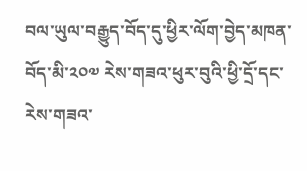བལ་ཡུལ་བརྒྱུད་བོད་དུ་ཕྱིར་ལོག་བྱེད་མཁན་བོད་མི་༢༠༧ རེས་གཟའ་ཕུར་བུའི་ཕྱི་དྲོ་དང་རེས་གཟའ་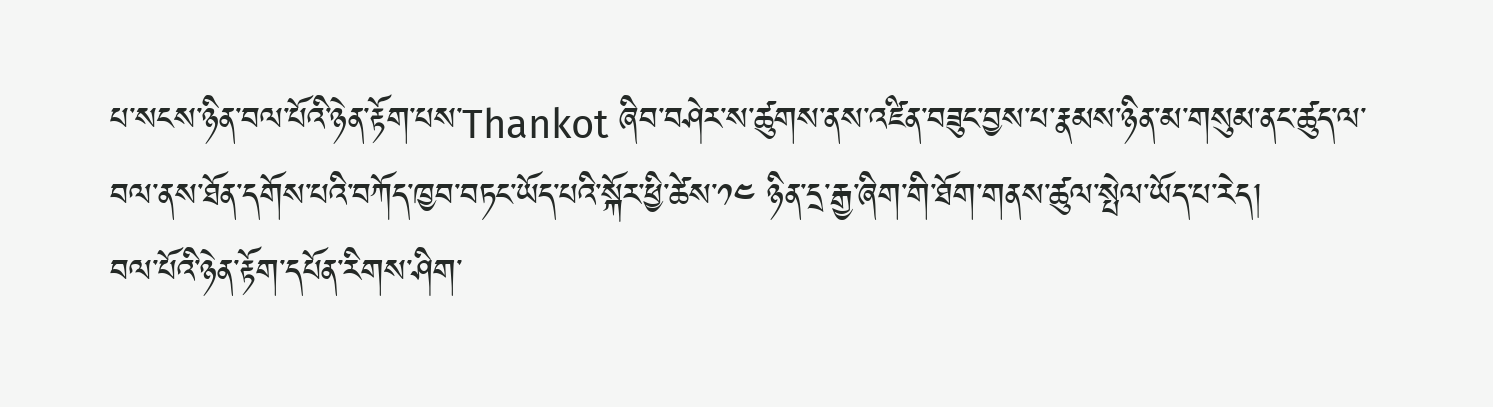པ་སངས་ཉིན་བལ་པོའི་ཉེན་རྟོག་པས་Thankot ཞིབ་བཤེར་ས་ཚུགས་ནས་འཛིན་བཟུང་བྱས་པ་རྣམས་ཉིན་མ་གསུམ་ནང་ཚུད་ལ་བལ་ནས་ཐོན་དགོས་པའི་བཀོད་ཁྱབ་བཏང་ཡོད་པའི་སྐོར་ཕྱི་ཚེས་༡༤ ཉིན་དྲ་རྒྱ་ཞིག་གི་ཐོག་གནས་ཚུལ་སྤེལ་ཡོད་པ་རེད།
བལ་པོའི་ཉེན་རྟོག་དཔོན་རིགས་ཤིག་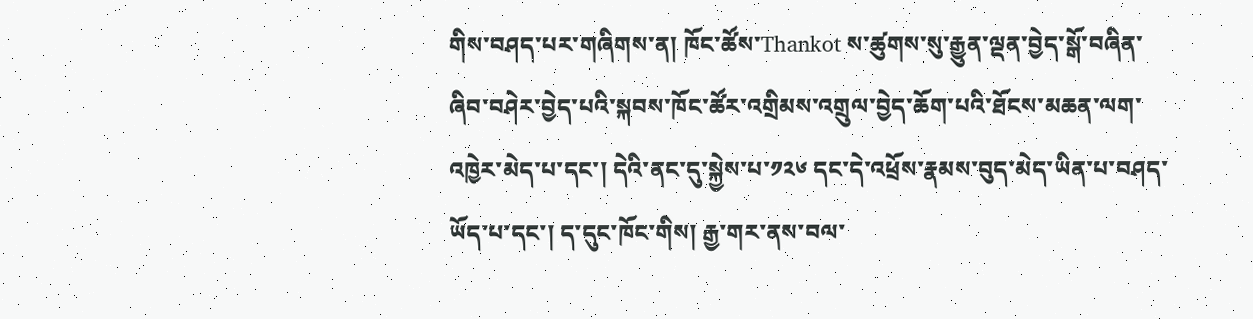གིས་བཤད་པར་གཞིགས་ན། ཁོང་ཚོས་Thankot ས་ཚུགས་སུ་རྒྱུན་ལྡན་བྱེད་སྒོ་བཞིན་ཞིབ་བཤེར་བྱེད་པའི་སྐབས་ཁོང་ཚོར་འགྲིམས་འགྲུལ་བྱེད་ཆོག་པའི་ཐོངས་མཆན་ལག་འཁྱེར་མེད་པ་དང་། དེའི་ནང་དུ་སྐྱེས་པ་༡༢༦ དང་དེ་འཕྲོས་རྣམས་བུད་མེད་ཡིན་པ་བཤད་ཡོད་པ་དང་། ད་དུང་ཁོང་གིས། རྒྱ་གར་ནས་བལ་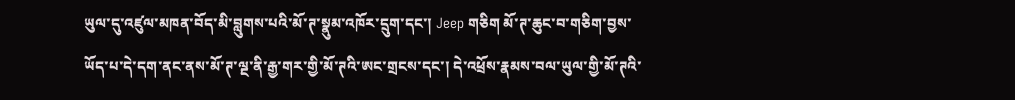ཡུལ་དུ་འཛུལ་མཁན་བོད་མི་བླུགས་པའི་མོ་ཊ་སྣུམ་འཁོར་དྲུག་དང་། Jeep གཅིག མོ་ཊ་ཆུང་བ་གཅིག་བྱས་ཡོད་པ་དེ་དག་ནང་ནས་མོ་ཊ་ལྔ་ནི་རྒྱ་གར་གྱི་མོ་ཊའི་ཨང་གྲངས་དང་། དེ་འཕྲོས་རྣམས་བལ་ཡུལ་གྱི་མོ་ཊའི་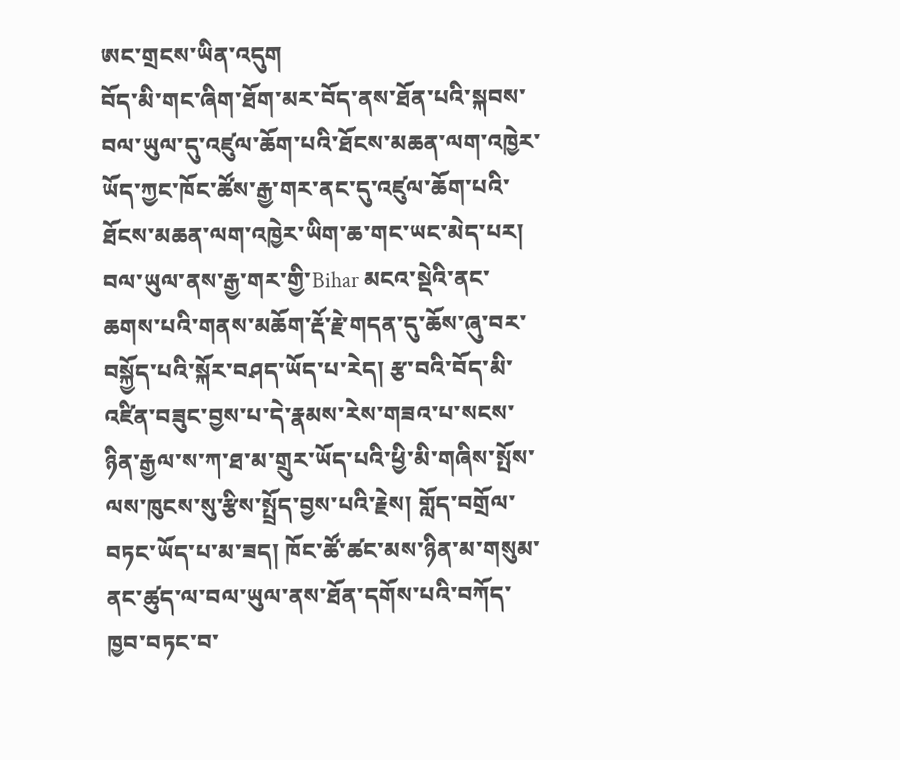ཨང་གྲངས་ཡིན་འདུག
བོད་མི་གང་ཞིག་ཐོག་མར་བོད་ནས་ཐོན་པའི་སྐབས་བལ་ཡུལ་དུ་འཛུལ་ཆོག་པའི་ཐོངས་མཆན་ལག་འཁྱེར་ཡོད་ཀྱང་ཁོང་ཚོས་རྒྱ་གར་ནང་དུ་འཛུལ་ཆོག་པའི་ཐོངས་མཆན་ལག་འཁྱེར་ཡིག་ཆ་གང་ཡང་མེད་པར། བལ་ཡུལ་ནས་རྒྱ་གར་གྱི་Bihar མངའ་སྡེའི་ནང་ཆགས་པའི་གནས་མཆོག་རྡོ་རྗེ་གདན་དུ་ཆོས་ཞུ་བར་བསྐྱོད་པའི་སྐོར་བཤད་ཡོད་པ་རེད། རྩ་བའི་བོད་མི་འཛིན་བཟུང་བྱས་པ་དེ་རྣམས་རེས་གཟའ་པ་སངས་ཉིན་རྒྱལ་ས་ཀ་ཐ་མ་གྲུར་ཡོད་པའི་ཕྱི་མི་གཞིས་སྤོས་ལས་ཁུངས་སུ་རྩིས་སྤྲོད་བྱས་པའི་རྗེས། གློད་བགྲོལ་བཏང་ཡོད་པ་མ་ཟད། ཁོང་ཚོ་ཚང་མས་ཉིན་མ་གསུམ་ནང་ཚུད་ལ་བལ་ཡུལ་ནས་ཐོན་དགོས་པའི་བཀོད་ཁྱབ་བཏང་བ་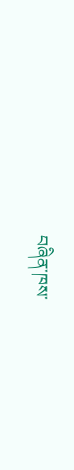བཞིན་ཁས་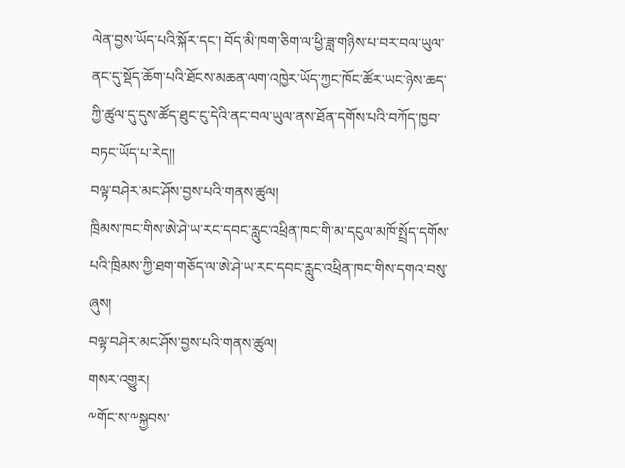ལེན་བྱས་ཡོད་པའི་སྐོར་དང་། བོད་མི་ཁག་ཅིག་ལ་ཕྱི་ཟླ་གཉིས་པ་བར་བལ་ཡུལ་ནང་དུ་སྡོད་ཆོག་པའི་ཐོངས་མཆན་ལག་འཁྱེར་ཡོད་ཀྱང་ཁོང་ཚོར་ཡང་ཉེས་ཆད་ཀྱི་ཚུལ་དུ་དུས་ཚོད་ཐུང་ངུ་དེའི་ནང་བལ་ཡུལ་ནས་ཐོན་དགོས་པའི་བཀོད་ཁྱབ་བཏང་ཡོད་པ་རེད།།
བལྟ་བཤེར་མང་ཤོས་བྱས་པའི་གནས་ཚུལ།
ཁྲིམས་ཁང་གིས་ཨེ་ཤེ་ཡ་རང་དབང་རླུང་འཕྲིན་ཁང་གི་མ་དངུལ་མཁོ་སྤྲོད་དགོས་པའི་ཁྲིམས་ཀྱི་ཐག་གཅོད་ལ་ཨེ་ཤེ་ཡ་རང་དབང་རླུང་འཕྲིན་ཁང་གིས་དགའ་བསུ་ཞུས།
བལྟ་བཤེར་མང་ཤོས་བྱས་པའི་གནས་ཚུལ།
གསར་འགྱུར།
༸གོང་ས་༸སྐྱབས་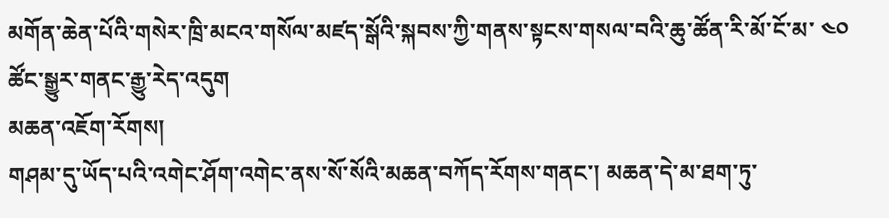མགོན་ཆེན་པོའི་གསེར་ཁྲི་མངའ་གསོལ་མཛད་སྒོའི་སྐབས་ཀྱི་གནས་སྟངས་གསལ་བའི་ཆུ་ཚོན་རི་མོ་ངོ་མ་ ༤༠ ཚོང་སྒྱུར་གནང་རྒྱུ་རེད་འདུག
མཆན་འཇོག་རོགས།
གཤམ་དུ་ཡོད་པའི་འགེང་ཤོག་འགེང་ནས་སོ་སོའི་མཆན་བཀོད་རོགས་གནང་། མཆན་དེ་མ་ཐག་ཏུ་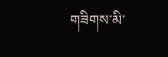གཟིགས་མི་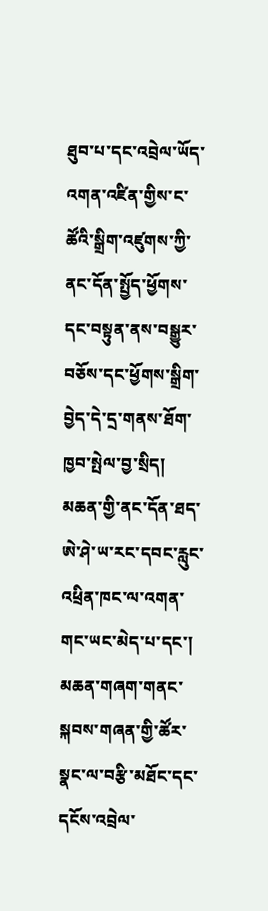ཐུབ་པ་དང་འབྲེལ་ཡོད་འགན་འཛིན་གྱིས་ང་ཚོའི་སྒྲིག་འཛུགས་ཀྱི་ནང་དོན་སྤྱོད་ཕྱོགས་དང་བསྟུན་ནས་བསྒྱུར་བཅོས་དང་ཕྱོགས་སྒྲིག་བྱེད་དེ་དྲ་གནས་ཐོག་ཁྱབ་སྤེལ་བྱ་སྲིད། མཆན་གྱི་ནང་དོན་ཐད་ཨེ་ཤེ་ཡ་རང་དབང་རླུང་འཕྲིན་ཁང་ལ་འགན་གང་ཡང་མེད་པ་དང་། མཆན་གཞག་གནང་སྐབས་གཞན་གྱི་ཚོར་སྣང་ལ་བརྩི་མཐོང་དང་དངོས་འབྲེལ་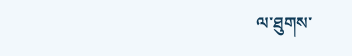ལ་ཐུགས་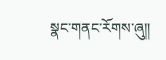སྣང་གནང་རོགས་ཞུ༎